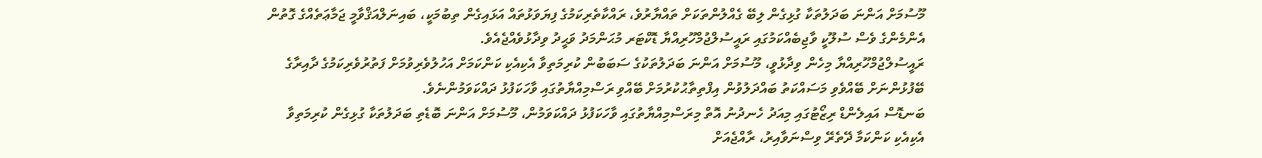މޫސުމަށް އަންނަ ބަދަލުތަކާ ގުޅިގެން ލިބޭ ގެއްލުންތަކަށް ތައްޔާރުވެ، ރައްކާތެރިކަމުގެ ފިޔަވަޅުތައް އަޅައިގެން ތިބުމަކީ، ބައިނަލްއަޤްވާމީ ޖަމާޢަތެއްގެ ގޮތުން އެންމެންގެ ވެސް ސުލޫކީ ވާޖިބެއްކަމުގައި ރައީސުލްޖުމްހޫރިއްޔާ ޑޮކްޓަރ މުޙަންމަދު ވަޙީދު ވިދާޅުވެއްޖެއެވެ.
ރައީސުލްޖުމްހޫރިއްޔާ މިހެން ވިދާޅުވީ، މޫސުމަށް އަންނަ ބަދަލުތަކުގެ ސަބަބުން ކުރިމަތިވާ އެކިއެކި ކަންކަމަށް އަހުލުވެރިވުމަށް ފަތުރުވެރިކަމުގެ ދާއިރާގެ ބޭފުޅުންނަށް ބޭއްވެވި މަސައްކަތު ބައްދަލުވުން އިފްތިތާޙުކުރުމަށް ބޭއްވި ރަސްމިއްޔާތުގައި ވާހަކަފުޅު ދައްކަވަމުންނެވެ.
ބަނޑޮސް އައިލެންޑް ރިޒޯޓުގައި މިއަދު ހެނދުނު އޮތް މިރަސްމިއްޔާތުގައި ވާހަކަފުޅު ދައްކަވަމުން، މޫސުމަށް އަންނަ ބޮޑެތި ބަދަލުތަކާ ގުޅިގެން ކުރިމަތިވާ އެކިއެކި ކަންކަމާ ދޭތެރޭ ވިސްނަވާއިރު، ރާއްޖެއަށް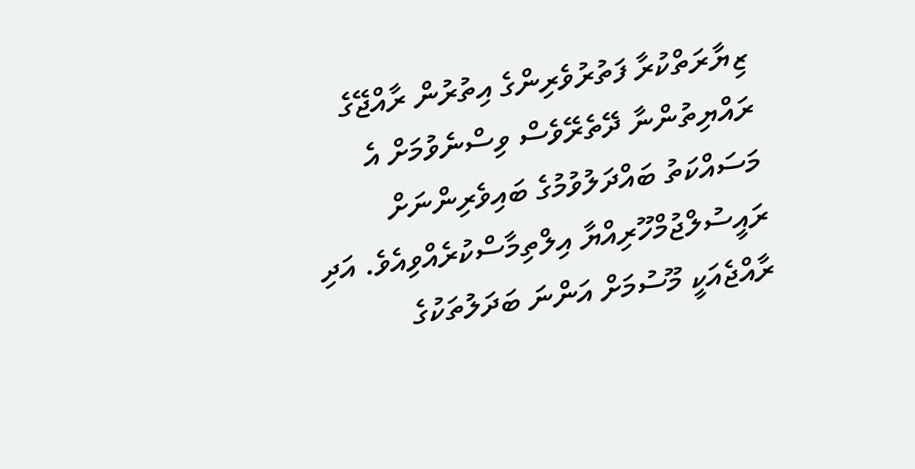ޒިޔާރަތްކުރާ ފަތުރުވެރިންގެ އިތުރުން ރާއްޖޭގެ ރައްޔިތުންނާ ދޭތެރޭވެސް ވިސްނެވުމަށް އެ މަސައްކަތު ބައްދަލުވުމުގެ ބައިވެރިންނަށް ރައީސުލްޖުމްހޫރިއްޔާ އިލްތިމާސްކުރެއްވިއެވެ. އަދި ރާއްޖެއަކީ މޫސުމަށް އަންނަ ބަދަލުތަކުގެ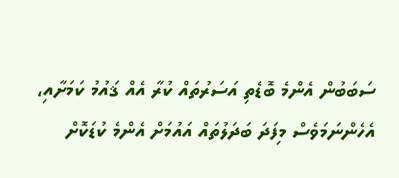ސަބަބުން އެންމެ ބޮޑެތި އަސަރުތައް ކުރާ އެއް ޤައުމު ކަމަށާއި، އެހެންނަމަވެސް މިފަދަ ބަދަލުތައް އައުމަށް އެންމެ ކުޑަކޮށް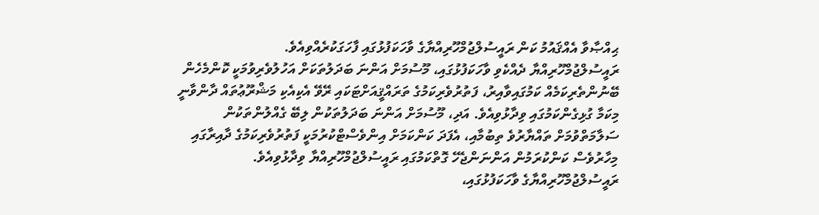ޙިއްޞާވާ އެއްޤައުމު ކަން ރައީސުލްޖުމްހޫރިއްޔާގެ ވާހަކަފުޅުގައި ފާހަގަކުރެއްވިއެވެ.
ރައީސުލްޖުމްހޫރިއްޔާ ދެއްކެވި ވާހަކަފުޅުގައި، މޫސުމަށް އަންނަ ބަދަލުތަކަށް އަހުލުވެރިވުމަކީ ކޮންމެހެން ބޭނުންތެރިކަމެއް ކަމުގައިވާއިރު، ފަތުރުވެރިކަމުގެ ތަރައްޤީއަށްޓަކައި ރޭވޭ އެކިއެކި މަޝްރޫޢުތައް ދާންވާނީ މިކަމާ ގުޅިގެންކަމުގައި ވިދާޅުވިއެވެ. އަދި، މޫސުމަށް އަންނަ ބަދަލުތަކުން ލިބޭ ގެއްލުންތަކުން ސަލާމަތްވުމަށް ތައްޔާރުވެ ތިބުމާއި، އެފަދަ ކަންކަމަށް އިންވެސްޓްކުރުމަކީ ފަތުރުވެރިކަމުގެ ދާއިރާގައި މިހާރުވެސް ކަންކުރަމުން އަންނަންޖެހޭ ގޮތްކަމުގައި ރައީސުލްޖުމްހޫރިއްޔާ ވިދާޅުވިއެވެ.
ރައީސުލްޖުމްހޫރިއްޔާގެ ވާހަކަފުޅުގައި،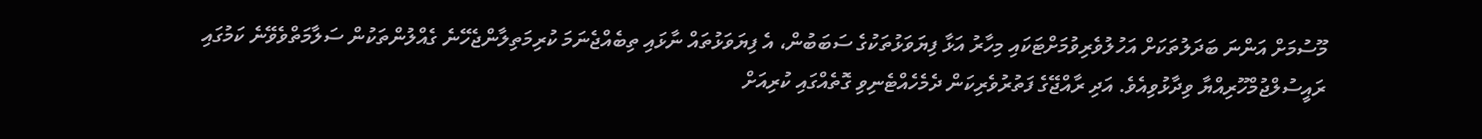މޫސުމަށް އަންނަ ބަދަލުތަކަށް އަހުލުވެރިވުމަށްޓަކައި މިހާރު އަޅާ ފިޔަވަޅުތަކުގެ ސަބަބުން، އެ ފިޔަވަޅުތައް ނާޅައި ތިބެއްޖެނަމަ ކުރިމަތިލާންޖެހޭނެ ގެއްލުންތަކުން ސަލާމަތްވެވޭނެ ކަމުގައި ރައީސުލްޖުމްހޫރިއްޔާ ވިދާޅުވިއެވެ. އަދި ރާއްޖޭގެ ފަތުރުވެރިކަން ދެމެހެއްޓެނިވި ގޮތެއްގައި ކުރިއަށް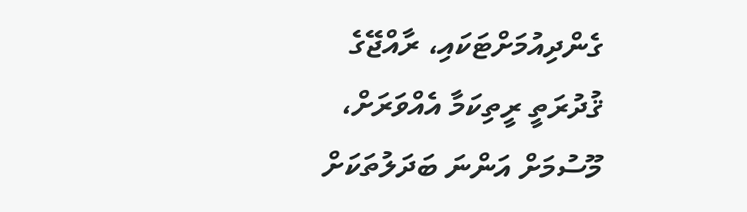ގެންދިއުމަށްޓަކައި، ރާއްޖޭގެ ޤުދުރަތީ ރީތިކަމާ އެއްވަރަށް، މޫސުމަށް އަންނަ ބަދަލުތަކަށް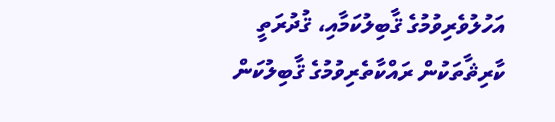އަހުލުވެރިވުމުގެ ޤާބިލުކަމާއި، ޤުދުރަތީ ކާރިޘާތަކުން ރައްކާތެރިވުމުގެ ޤާބިލުކަން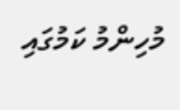މުހިންމު ކަމުގައި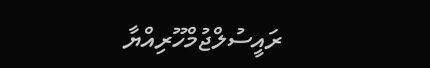ރައީސުލްޖުމްހޫރިއްޔާ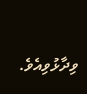ވިދާޅުވިއެވެ.